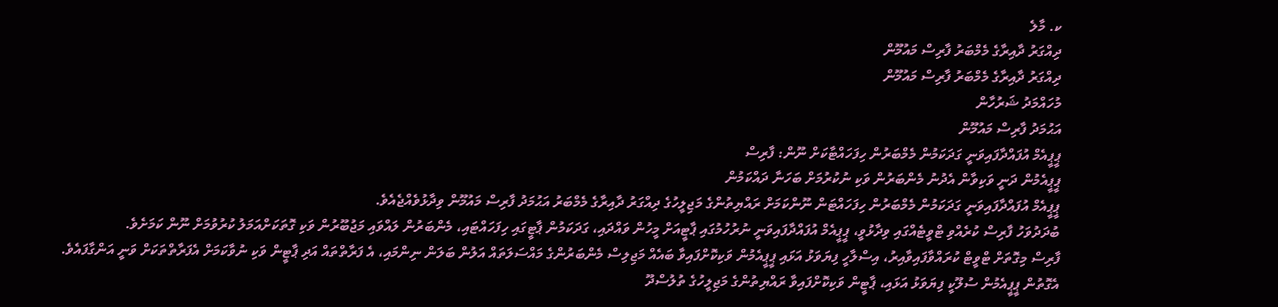ކ. މާލެ
ދިއްގަރު ދާއިރާގެ މެމްބަރު ފާރިސް މައުމޫން
ދިއްގަރު ދާއިރާގެ މެމްބަރު ފާރިސް މައުމޫން
މުހައްމަދު ޝަރުހާން
އަޙުމަދު ފާރިސް މައުމޫން
ޕީޕީއެމް އުފައްދާފައިވަނީ ގަދަކަމުން މެމްބަރުން ހިފަހައްޓާކަށް ނޫން: ފާރިސް
ޕީޕީއެމުން ދަނީ ވަކިވާން އެދުނު މެންބަރުން ވަކި ނުކުރުމަށް ބަހަނާ ދައްކަމުން
ޕީޕީއެމް އުފައްދާފައިވަނީ ގަދަކަމުން މެމްބަރުން ހިފަހައްޓަން ނޫންކަމަށް ރައްޔިތުންގެ މަޖިލީހުގެ ދިއްގަރު ދާއިރާގެ މެމްބަރު އަޙުމަދު ފާރިސް މައުމޫން ވިދާޅުވެއްޖެއެވެ.
ބުދަދުވަހު ފާރިސް ކުރެއްވި ޓްވީޓެއްގައި ވިދާޅުވީ، ޕީޕީއެމް އުފައްދާފައިވަނީ ނުރުހުމުގައި ޕާޓީއަށް މީހުން ވައްދައި، ގަދަކަމުން ޕާޓީގައި ހިފަހައްޓައި، މެންބަރުން ލައްވައި މަޖުބޫރުން ވަކި ގޮތަކަށްއަމަލު ކުރުވުމަށް ނޫން ކަމަށެވެ.
ފާރިސް މިގޮތަށް ޓްވީޓް ކުރައްވާފައިވާއިރު، އިސްލާހީ ފިޔަވަޅު އަޅައި ޕީޕީއެމުން ވަކިކޮށްފައިވާ ބައެއް މަޖިލިސް މެންބަރުންގެ މައްސަލަތައް އަލުން ބަލަން ނިންމައި، އެ ފަރާތްތައް އަދި ޕާޓީން ވަކި ނުވާކަމަށް އެފަރާތްތަކަށް ވަނީ އަންގާފައެވެ.
އެގޮތުން ޕީޕީއެމުން ސުލޫކީ ފިޔަވަޅު އަޅައި، ޕާޓީން ވަކިކޮށްފައިވާ ރައްޔިތުންގެ މަޖިލީހުގެ ތުލުސްދޫ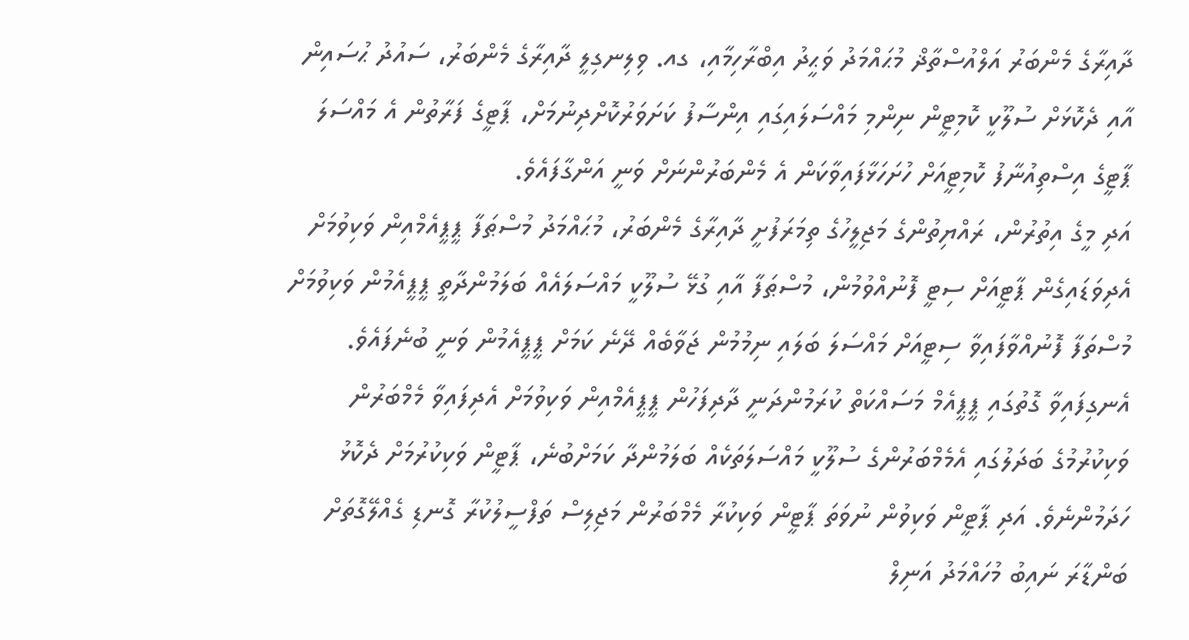ދާއިރާގެ މެންބަރު އަލްއުސްތާޛް މުޙައްމަދު ވަޙީދު އިބްރާހިމާއި، ގއ. ވިލިނގިލީ ދާއިރާގެ މެންބަރު، ސައުދު ޙުސައިން އާއި ދެކޮޅަށް ސުލޫކީ ކޮމިޓީން ނިންމި މައްސަލައިގައި އިންސާފު ކަށަވަރުކޮށްދިނުމަށް، ޕާޓީގެ ފަރާތުން އެ މައްސަލަ ޕާޓީގެ އިސްތިއުނާފު ކޮމިޓީއަށް ހުށަހަޅާފައިވާކަން އެ މެންބަރުންނަށް ވަނީ އަންގާފައެވެ.
އަދި މީގެ އިތުރުން، ރައްޔިތުންގެ މަޖިލީހުގެ ތިމަރަފުށީ ދާއިރާގެ މެންބަރު، މުޙައްމަދު މުސްޠަފާ ޕީޕީއެމްއިން ވަކިވުމަށް އެދިވަޑައިގެން ޕާޓީއަށް ސިޓީ ފޮނުއްވުމުން، މުސްޠަފާ އާއި ގުޅޭ ސުލޫކީ މައްސަލައެއް ބަލަމުންދާތީ ޕީޕީއެމުން ވަކިވުމަށް މުސްތަފާ ފޮނުއްވާފައިވާ ސިޓީއަށް މައްސަލަ ބަލައި ނިމުމުން ޖަވާބެއް ދޭނެ ކަމަށް ޕީޕީއެމުން ވަނީ ބުނެފައެވެ.
އެނގިފައިވާ ގޮތުގައި ޕީޕީއެމް މަސައްކަތް ކުރަމުންދަނީ ދާދިފަހުން ޕީޕީއެމްއިން ވަކިވުމަށް އެދިފައިވާ މެމްބަރުން ވަކިކުރުމުގެ ބަދަލުގައި އެމެމްބަރުންގެ ސުލޫކީ މައްސަލަތަކެއް ބަލަމުންދާ ކަމަށްބުނެ، ޕާޓީން ވަކިކުރުމަށް ދެކޮޅު ހަދަމުންނެވެ. އަދި ޕާޓީން ވަކިވުން ނުވަތަ ޕާޓީން ވަކިކުރާ މެމްބަރުން މަޖިލިސް ތަފްސީލުކުރާ ގޮނޑި ގެއްލޭގޮތަށް ބަންޑާރަ ނައިބު މުހައްމަދު އަނިލް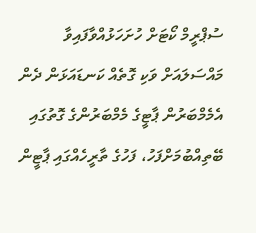ސުޕްރީމް ކޯޓަށް ހުށަހަޅުއްވާފައިވާ މައްސަލައަށް ވަކި ގޮތެއް ކަނޑައަޅަން ދެން އެމެމްބަރުން ޕާޓީގެ މެމްބަރުންގެ ގޮތުގައި ބޭތިއްބުމަށްފަހު، ފަހުގެ ތާރީހެއްގައި ޕާޓީން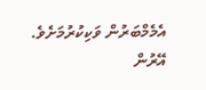އެމެމްބަރުން ވަކިކުރުމަށެވެ. އޭރުން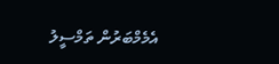އެމެމްބަރުން ތަމްސީލު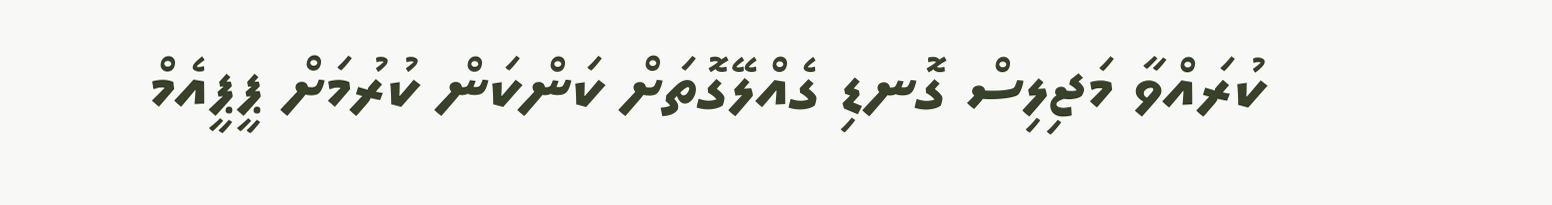ކުރައްވާ މަޖިލިސް ގޮނޑި ގެއްލޭގޮތަށް ކަންކަން ކުރުމަށް ޕީޕީއެމް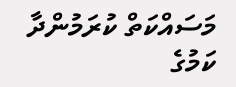މަސައްކަތް ކުރަމުންދާ ކަމުގެ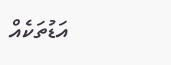އަޑުތަކެއް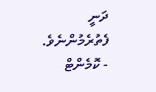ދަނީ ފެތުރެމުންނެވެ.
- ކޮމެންޓް